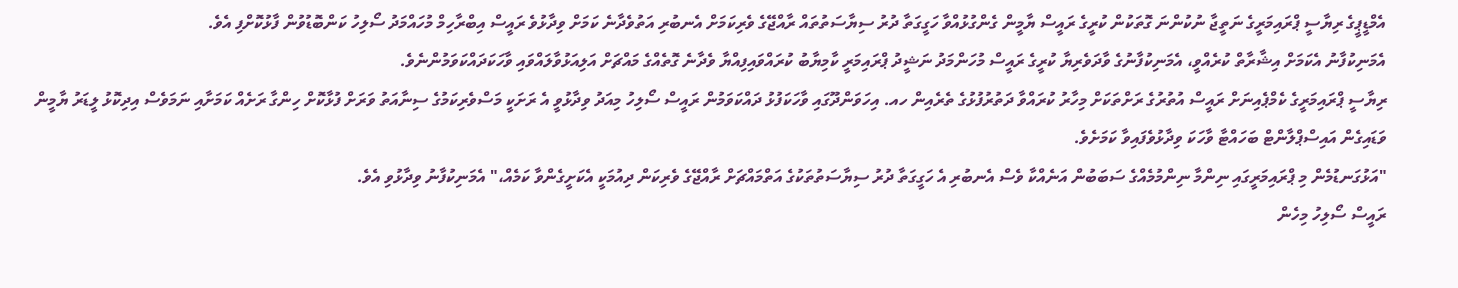އެމްޑީޕީގެ ރިޔާސީ ޕްރައިމަރީގެ ނަތީޖާ ނުކުންނަ ގޮތަކުން ކުރީގެ ރައީސް ޔާމީން ގެންގުޅުއްވާ ހަގީގަތާ ދުރު ސިޔާސަތުތައް ރާއްޖޭގެ ވެރިކަމަށް އެނބުރި އަތުވެދާނެ ކަމަށް ވިދާޅުވެ ރައީސް އިބްރާހިމް މުހައްމަދު ސޯލިހު ކަންބޮޑުވުން ފާޅުކޮށްފި އެވެ.
އެމަނިކުފާނު އެކަމަށް އިޝާރާތް ކުރެއްވީ، އެމަނިކުފާނުގެ ވާދަވެރިޔާ ކުރީގެ ރައީސް މުހަންމަދު ނަޝީދު ޕްރައިމަރީ ކާމިޔާބު ކުރައްވައިފިއްޔާ ވެދާނެ ގޮތެއްގެ މައްޗަށް އަލިއަޅުވާލައްވައި ވާހަކަދައްކަވަމުންނެވެ.
ރިޔާސީ ޕްރައިމަރީގެ ކެމްޕެއިނަށް ރައީސް އުތުރުގެ ރަށްތަކަށް މިހާރު ކުރައްވާ ދަތުރުފުޅުގެ ތެރެއިން ހއ. އިހަވަންދޫގައި ވާހަކަފުޅު ދައްކަވަމުން ރައީސް ސޯލިހު މިއަދު ވިދާޅުވީ އެ ރަށަކީ މަސްވެރިކަމުގެ ސިނާއަތު ވަރަށް ފުޅާކޮށް ހިންގާ ރަށެއް ކަމަށާއި ނަމަވެސް އިދިކޮޅު ލީޑަރު ޔާމީން ވަޑައިގެން އައިސްޕްލާންޓް ބަހައްޓާ ވާހަކަ ވިދާޅުވެފައިވާ ކަމަށެވެ.
"އަޅުގަނޑުމެން މި ޕްރައިމަރީގައި ނިންމާ ނިންމުމެއްގެ ސަބަބުން އަނެއްކާ ވެސް އެނބުރި އެ ހަގީގަތާ ދުރު ސިޔާސަތުތަކުގެ އަތްމައްޗަށް ރާއްޖޭގެ ވެރިކަން ދިއުމަކީ އެކަށީގެންވާ ކަމެއް،" އެމަނިކުފާނު ވިދާޅުވި އެވެ.
ރައީސް ސޯލިހު މިހެން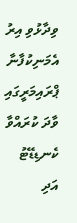ވިދާޅުވި އިރު އެމަނިކުފާނާ ޕްރައިމަރީގައި ވާދަ ކުރައްވާ ކެނޑިޑޭޓު އަދި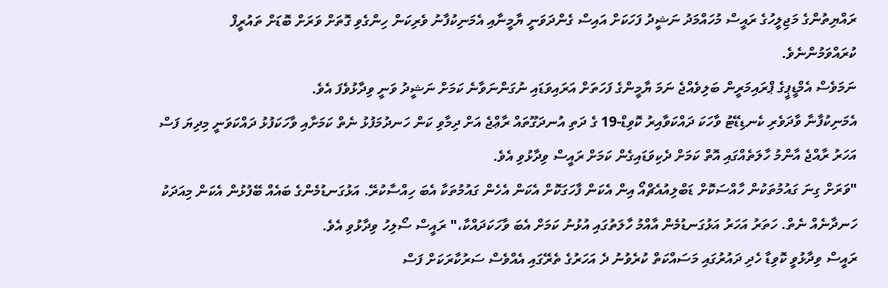ރައްޔިތުންގެ މަޖިލީހުގެ ރައީސް މުހައްމަދު ނަޝީދު ފަހަކަށް އައިސް ގެންދަވަނީ ޔާމީނާއި އެމަނިކުފާނު ވެރިކަން ހިންގެވި ގޮތަށް ވަރަށް ބޮޑަށް ތައުރީފް ކުރައްވަމުންނެވެ.
ނަމަވެސް އެމްޑީޕީގެ ޕްރައިމަރީން ބަލިވެއްޖެ ނަމަ ޔާމީންގެ ފަހަތަށް އަރައިވަޑައި ނުގަންނަވާނެ ކަމަށް ނަޝީދު ވަނީ ވިދާޅުވެފަ އެވެ.
އެމަނިކުފާނާ ވާދަވެރި ކެނޑިޑޭޓު ވާހަކަ ދައްކަވާއިރު ކޮވިޑް-19 ގެ ދަތި އުނދަގޫތައް ރާޢްޖެ އަށް ދިމާވި ކަން ހަނދުމަފުޅު ނެތް ކަމަށާއި ވާހަކަފުޅު ދައްކަވަނީ މިދިޔަ ފަސް އަހަރު ރާއްޖެ އާންމު ހާލަތެއްގައި އޮތް ކަމަށް ދެކިވަޑައިގެން ކަމަށް ރައީސް ވިދާޅުވި އެވެ.
"ވަރަށް ގިނަ ގައުމުތަކުން ހާއްސަކޮށް ޑަބްލިއުއެޗްއޯ އިން އެކަން ފާހަގަކޮށް އެކަން އެހެން ގައުމުތަކާ އެބަ ހިއްސާކުރޭ. އަޅުގަނޑުމެންގެ ބައެއް ބޭފުޅުން އެކަން މިއަދަކު ހަނދާނެއް ނެތް. ހަތަރު އަހަރު އަޅުގަނޑުމެން އާއްމު ހާލަތުގައި އުޅުނު ކަމަށް އެބަ ވާހަކަދައްކާ،" ރައީސް ސޯލިހު ވިދާޅުވި އެވެ.
ރައީސް ވިދާޅުވީ ކޮވިޑާ ހެދި ދައުރުގައި މަސައްކަތް ކުރެވުނު ދެ އަހަރުގެ ތެރޭގައި އެއްވެސް ސަރުކާރަކަށް ފަސް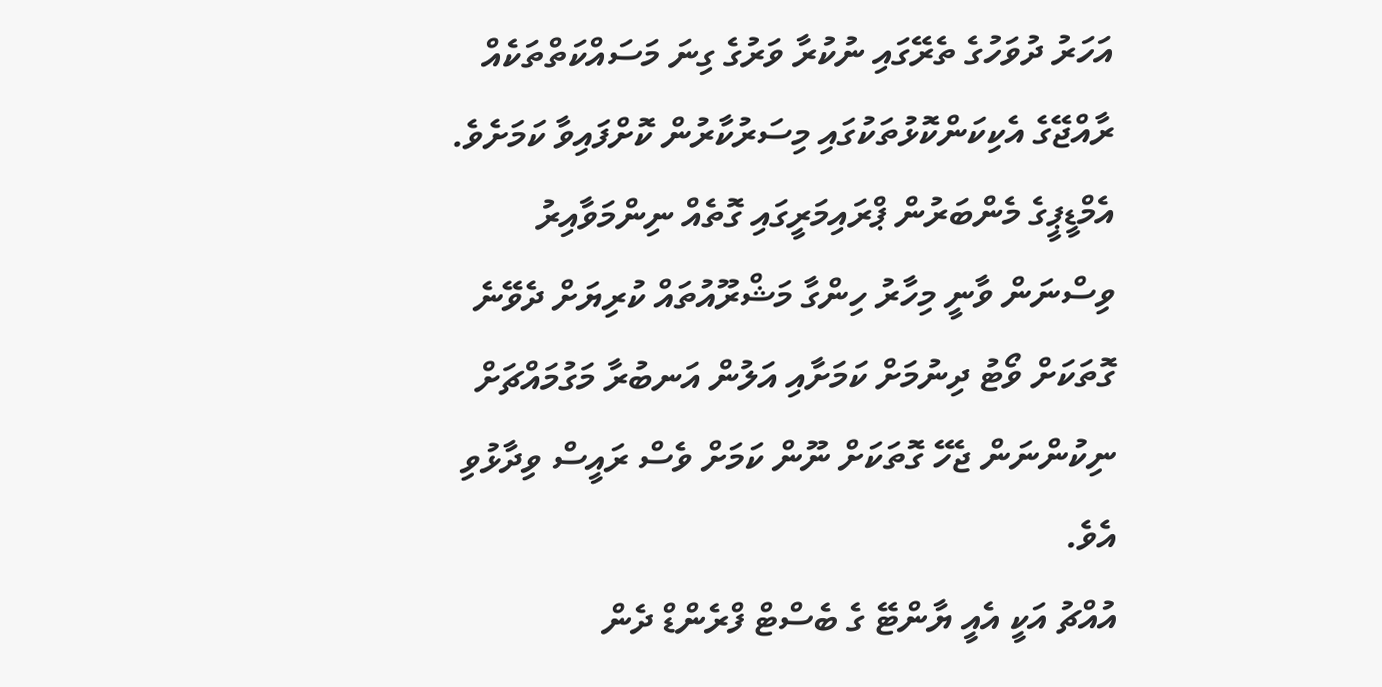އަހަރު ދުވަހުގެ ތެރޭގައި ނުކުރާ ވަރުގެ ގިނަ މަސައްކަތްތަކެއް ރާއްޖޭގެ އެކިކަންކޮޅުތަކުގައި މިސަރުކާރުން ކޮށްފައިވާ ކަމަށެވެ.
އެމްޑީޕީގެ މެންބަރުން ޕްރައިމަރީގައި ގޮތެއް ނިންމަވާއިރު ވިސްނަން ވާނީ މިހާރު ހިންގާ މަޝްރޫއުތައް ކުރިޔަށް ދެވޭނެ ގޮތަކަށް ވޯޓު ދިނުމަށް ކަމަށާއި އަލުން އަނބުރާ މަގުމައްޗަށް ނިކުންނަން ޖެހޭ ގޮތަކަށް ނޫން ކަމަށް ވެސް ރައީސް ވިދާޅުވި އެވެ.
އުއްޗު އަކީ އެއީ ޔާންޓޭ ގެ ބެސްޓް ފްރެންޑް ދެން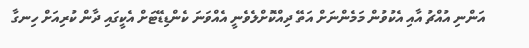އަންނި އުއްޗު އާއި އެކުވުން މަމެންނަށް އަތޭ ދިއްކޮށްލެވެނީ އެއްވަނަ ކެންޑިޑޭޓަށް އެކީގައި ދާން ކުރިއަށް ހިނގާ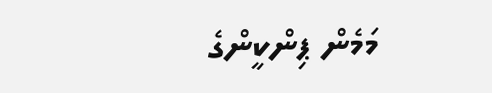މަމެން ޕިންކީންގެ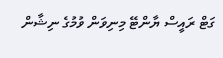ގަޓް ރައީސް ޔާންޓޭ މިނިވަން ވުމުގެ ނިޝާން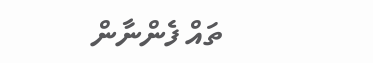ތައް ފެންނާން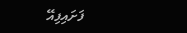ފަށައިފިއޭ